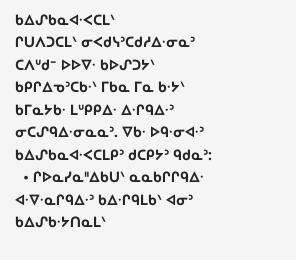ᑲᐃᔑᑲᓇᐊᐧᐸᑕᒪᐠ
ᒋᑌᐱᑐᑕᒪᐠ ᓂᐸᑯᓭᐣᑕᑯᓱᐃᐧᓂᓇᐣ ᑕᐱᐡᑯᐨ ᐅᐅᐁᐧ ᑲᐅᔑᑐᔭᐠ ᑲᑭᒋᐃᓀᐣᑕᑲᐧᐠ ᒥᑲᓇ ᒥᓇ ᑲᐧᔭᐠ ᑲᒥᓇᔭᑲᐧ ᒪᐡᑭᑭᐃᐧ ᐃᐧᒋᑫᐃᐧᐣ ᓂᑕᔑᑫᐃᐧᓂᓇᓇᐣ. ᐁᑲᐧ ᐅᑫᐧᓂᐊᐧᐣ ᑲᐃᔑᑲᓇᐊᐧᐸᑕᒪᑭᐣ ᑯᑕᑭᔭᐣ ᑫᑯᓇᐣ:
  • ᒋᐅᓇᓯᓇᐦᐃᑲᑌᐠ ᓇᓇᑲᒋᒋᑫᐃᐧ ᐊᐧᐁᐧᓇᒋᑫᐃᐧᐣ ᑲᐃᐧᒋᑫᒪᑲᐠ ᐊᓂᐣ ᑲᐃᔑᑲᐧᔭᑎᓇᒪᐠ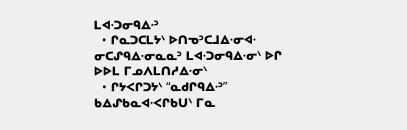ᒪᐊᐧᑐᓂᑫᐃᐧᐣ
  • ᒋᓇᑐᑕᒪᔭᐠ ᐅᑎᓀᐣᑕᒧᐃᐧᓂᐊᐧ ᓂᑕᔑᑫᐃᐧᓂᓇᓇᐣ ᒪᐊᐧᑐᓂᑫᐃᐧᓂᐠ ᐅᒋ ᐅᐅᒪ ᒥᓄᐱᒪᑎᓱᐃᐧᓂᐠ
  • ᒋᔭᐸᒋᑐᔭᐠ “ᓇᑯᒋᑫᐃᐧᐣ” ᑲᐃᔑᑲᓇᐊᐧᐸᒋᑲᑌᐠ ᒥᓇ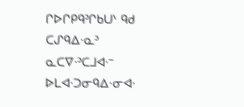ᒋᐅᒋᑭᑫᐣᒋᑲᑌᐠ ᑫᑯ ᑕᔑᑫᐃᐧᓇᐣ ᓇᑕᐁᐧᐣᑕᒧᐊᐧᐨ ᐅᒪᐊᐧᑐᓂᑫᐃᐧᓂᐊᐧ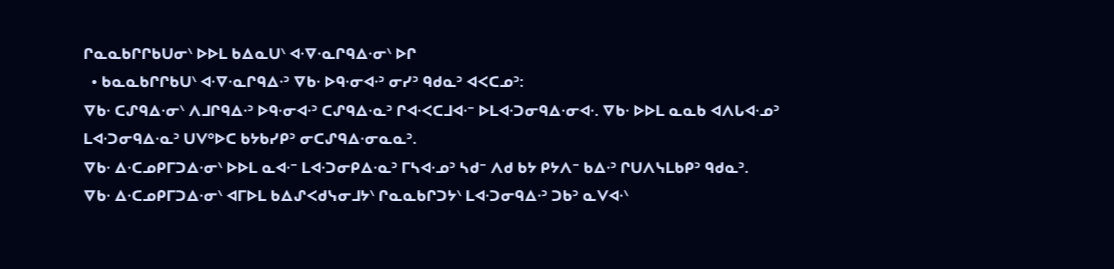ᒋᓇᓇᑲᒋᒋᑲᑌᓂᐠ ᐅᐅᒪ ᑲᐃᓇᑌᐠ ᐊᐧᐁᐧᓇᒋᑫᐃᐧᓂᐠ ᐅᒋ
  • ᑲᓇᓇᑲᒋᒋᑲᑌᐠ ᐊᐧᐁᐧᓇᒋᑫᐃᐧᐣ ᐁᑲᐧ ᐅᑫᐧᓂᐊᐧᐣ ᓂᓯᐣ ᑫᑯᓇᐣ ᐊᐸᑕᓄᐣ:
ᐁᑲᐧ ᑕᔑᑫᐃᐧᓂᐠ ᐱᒧᒋᑫᐃᐧᐣ ᐅᑫᐧᓂᐊᐧᐣ ᑕᔑᑫᐃᐧᓇᐣ ᒋᐊᐧᐸᑕᒧᐊᐧᐨ ᐅᒪᐊᐧᑐᓂᑫᐃᐧᓂᐊᐧ. ᐁᑲᐧ ᐅᐅᒪ ᓇᓇᑲ ᐊᐱᒐᐊᐧᓄᐣ ᒪᐊᐧᑐᓂᑫᐃᐧᓇᐣ ᑌᐯᐤᐅᑕ ᑲᔭᑲᓯᑭᐣ ᓂᑕᔑᑫᐃᐧᓂᓇᓇᐣ.
ᐁᑲᐧ ᐃᐧᑕᓄᑭᒥᑐᐃᐧᓂᐠ ᐅᐅᒪ ᓇᐊᐧᐨ ᒪᐊᐧᑐᓂᑭᐃᐧᓇᐣ ᒥᓴᐊᐧᓄᐣ ᓴᑯᐨ ᐱᑯ ᑲᔭ ᑭᔭᐱᐨ ᑲᐃᐧᐣ ᒋᑌᐱᓭᒪᑲᑭᐣ ᑫᑯᓇᐣ.
ᐁᑲᐧ ᐃᐧᑕᓄᑭᒥᑐᐃᐧᓂᐠ ᐊᒥᐅᒪ ᑲᐃᔑᐸᑯᓭᓂᒧᔭᐠ ᒋᓇᓇᑲᒋᑐᔭᐠ ᒪᐊᐧᑐᓂᑫᐃᐧᐣ ᑐᑲᐣ ᓇᐯᐊᐧᐠ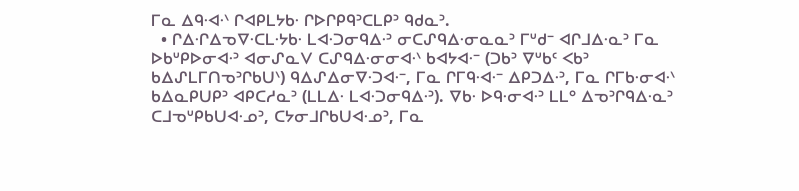ᒥᓇ ᐃᑫᐧᐊᐧᐠ ᒋᐊᑭᒪᔭᑲᐧ ᒋᐅᒋᑭᑫᐣᑕᒪᑭᐣ ᑫᑯᓇᐣ.
  • ᒋᐃᐧᒋᐃᓀᐁᐧᑕᒪᐧᔭᑲᐧ ᒪᐊᐧᑐᓂᑫᐃᐧᐣ ᓂᑕᔑᑫᐃᐧᓂᓇᓇᐣ ᒥᐡᑯᐨ ᐊᒋᒧᐃᐧᓇᐣ ᒥᓇ ᐅᑲᐡᑭᐅᓂᐊᐧᐣ ᐊᓂᔑᓇᐯ ᑕᔑᑫᐃᐧᓂᓂᐊᐧᐠ ᑲᐊᔭᐊᐧᐨ (ᑐᑲᐣ ᐁᐡᑲᑦ ᐸᑲᐣ ᑲᐃᔑᒪᒥᑎᓀᐣᒋᑲᑌᐠ) ᑫᐃᔑᐃᓂᐁᐧᑐᐊᐧᐨ, ᒥᓇ ᒋᒥᑫᐧᐊᐧᐨ ᐃᑭᑐᐃᐧᐣ, ᒥᓇ ᒋᒥᑲᐧᓂᐊᐧᐠ ᑲᐃᓇᑭᑌᑭᐣ ᐊᑭᑕᓱᓇᐣ (ᒪᒪᐃᐧ ᒪᐊᐧᑐᓂᑫᐃᐧᐣ). ᐁᑲᐧ ᐅᑫᐧᓂᐊᐧᐣ ᒪᒪᐤ ᐃᓀᐣᒋᑫᐃᐧᓇᐣ ᑕᒧᓀᐡᑭᑲᑌᐊᐧᓄᐣ, ᑕᔭᓂᒧᒋᑲᑌᐊᐧᓄᐣ, ᒥᓇ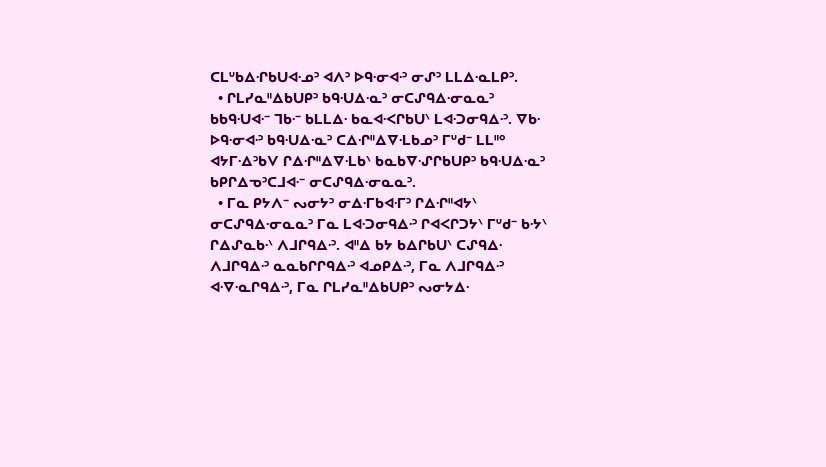ᑕᒪᐡᑲᐃᐧᒋᑲᑌᐊᐧᓄᐣ ᐊᐱᐣ ᐅᑫᐧᓂᐊᐧᐣ ᓂᔑᐣ ᒪᒪᐃᐧᓇᒪᑭᐣ.
  • ᒋᒪᓯᓇᐦᐃᑲᑌᑭᐣ ᑲᑫᐧᑌᐃᐧᓇᐣ ᓂᑕᔑᑫᐃᐧᓂᓇᓇᐣ ᑲᑲᑫᐧᑌᐊᐧᐨ ᒣᑲᐧᐨ ᑲᒪᒪᐃᐧ ᑲᓇᐊᐧᐸᒋᑲᑌᐠ ᒪᐊᐧᑐᓂᑫᐃᐧᐣ. ᐁᑲᐧ ᐅᑫᐧᓂᐊᐧᐣ ᑲᑫᐧᑌᐃᐧᓇᐣ ᑕᐃᐧᒋᐦᐃᐁᐧᒪᑲᓄᐣ ᒥᐡᑯᐨ ᒪᒪᐦᐤ ᐊᔭᒥᐧᐃᐣᑲᐯ ᒋᐃᐧᒋᐦᐃᐁᐧᒪᑲᐠ ᑲᓇᑲᐁᐧᔑᒋᑲᑌᑭᐣ ᑲᑫᐧᑌᐃᐧᓇᐣ ᑲᑭᒋᐃᓀᐣᑕᒧᐊᐧᐨ ᓂᑕᔑᑫᐃᐧᓂᓇᓇᐣ.
  • ᒥᓇ ᑭᔭᐱᐨ ᔓᓂᔭᐣ ᓂᐃᐧᒥᑲᐊᐧᒥᐣ ᒋᐃᐧᒋᐦᐊᔭᐠ ᓂᑕᔑᑫᐃᐧᓂᓇᓇᐣ ᒥᓇ ᒪᐊᐧᑐᓂᑫᐃᐧᐣ ᒋᐊᐸᒋᑐᔭᐠ ᒥᐡᑯᐨ ᑲᐧᔭᐠ ᒋᐃᔑᓇᑲᐧᐠ ᐱᒧᒋᑫᐃᐧᐣ. ᐊᐦᐃ ᑲᔭ ᑲᐃᒋᑲᑌᐠ ᑕᔑᑫᐃᐧ ᐱᒧᒋᑫᐃᐧᐣ ᓇᓇᑲᒋᒋᑫᐃᐧᐣ ᐊᓄᑭᐃᐧᐣ, ᒥᓇ ᐱᒧᒋᑫᐃᐧᐣ ᐊᐧᐁᐧᓇᒋᑫᐃᐧᐣ, ᒥᓇ ᒋᒪᓯᓇᐦᐃᑲᑌᑭᐣ ᔓᓂᔭᐃᐧ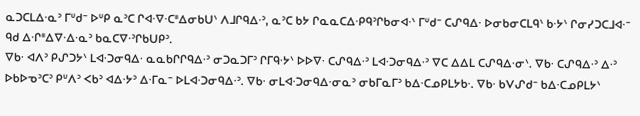ᓇᑐᑕᒪᐃᐧᓇᐣ ᒥᐡᑯᐨ ᐅᐡᑭ ᓇᐣᑕ ᒋᐊᐧᐁᐧᑕᐦᐃᓂᑲᑌᐠ ᐱᒧᒋᑫᐃᐧᐣ, ᓇᐣᑕ ᑲᔭ ᒋᓇᓇᑕᐃᐧᑭᑫᐣᒋᑲᓂᐊᐧᐠ ᒥᐡᑯᐨ ᑕᔑᑫᐃᐧ ᐅᓂᑲᓂᑕᒪᑫᐠ ᑲᐧᔭᐠ ᒋᓂᓯᑐᑕᒧᐊᐧᐨ ᑫᑯ ᐃᐧᒋᐦᐃᐁᐧᐃᐧᓇᐣ ᑲᓇᑕᐁᐧᐣᒋᑲᑌᑭᐣ.
ᐁᑲᐧ ᐊᐱᐣ ᑭᔑᑐᔭᐠ ᒪᐊᐧᑐᓂᑫᐃᐧ ᓇᓇᑲᒋᒋᑫᐃᐧᐣ ᓂᑐᓇᑐᒥᐣ ᒋᒥᑫᐧᔭᐠ ᐅᐅᐁᐧ ᑕᔑᑫᐃᐧᐣ ᒪᐊᐧᑐᓂᑫᐃᐧᐣ ᐁᑕ ᐃᐃᒪ ᑕᔑᑫᐃᐧᓂᐠ. ᐁᑲᐧ ᑕᔑᑫᐃᐧᐣ ᐃᐧᐣ ᐅᑲᐅᓀᐣᑕᐣ ᑭᐡᐱᐣ ᐸᑲᐣ ᐊᐃᐧᔭᐣ ᐃᐧᒥᓇᐨ ᐅᒪᐊᐧᑐᓂᑫᐃᐧᐣ. ᐁᑲᐧ ᓂᒪᐊᐧᑐᓂᑫᐃᐧᓂᓇᐣ ᓂᑲᒥᓇᒥᐣ ᑲᐃᐧᑕᓄᑭᒪᔭᑲᐧ. ᐁᑲᐧ ᑲᐯᔑᑯᐨ ᑲᐃᐧᑕᓄᑭᒪᔭᐠ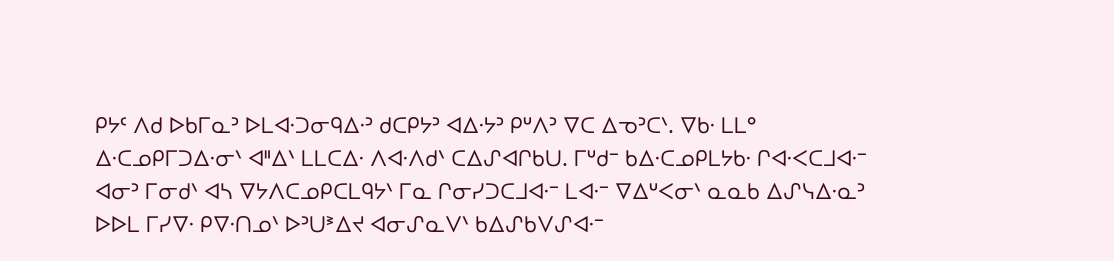ᑭᔭᑦ ᐱᑯ ᐅᑲᒥᓇᐣ ᐅᒪᐊᐧᑐᓂᑫᐃᐧᐣ ᑯᑕᑭᔭᐣ ᐊᐃᐧᔭᐣ ᑭᐡᐱᐣ ᐁᑕ ᐃᓀᐣᑕᐠ. ᐁᑲᐧ ᒪᒪᐤ ᐃᐧᑕᓄᑭᒥᑐᐃᐧᓂᐠ ᐊᐦᐃᐠ ᒪᒪᑕᐃᐧ ᐱᐊᐧᐱᑯᐠ ᑕᐃᔑᐊᒋᑲᑌ. ᒥᐡᑯᐨ ᑲᐃᐧᑕᓄᑭᒪᔭᑲᐧ ᒋᐊᐧᐸᑕᒧᐊᐧᐨ ᐊᓂᐣ ᒥᓂᑯᐠ ᐊᓴ ᐁᔭᐱᑕᓄᑭᑕᒪᑫᔭᐠ ᒥᓇ ᒋᓂᓯᑐᑕᒧᐊᐧᐨ ᒪᐊᐧᐨ ᐁᐃᐡᐸᓂᐠ ᓇᓇᑲ ᐃᔑᓭᐃᐧᓇᐣ ᐅᐅᒪ ᒥᓯᐁᐧ ᑭᐁᐧᑎᓄᐠ ᐅᐣᑌᕑᐃᔪ ᐊᓂᔑᓇᐯᐠ ᑲᐃᔑᑲᐯᔑᐊᐧᐨ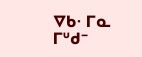ᐁᑲᐧ ᒥᓇ ᒥᐡᑯᐨ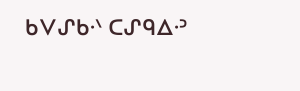ᑲᐯᔑᑲᐧᐠ ᑕᔑᑫᐃᐧᐣ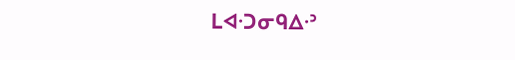ᒪᐊᐧᑐᓂᑫᐃᐧᐣ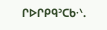ᒋᐅᒋᑭᑫᐣᑕᑲᐧᐠ.